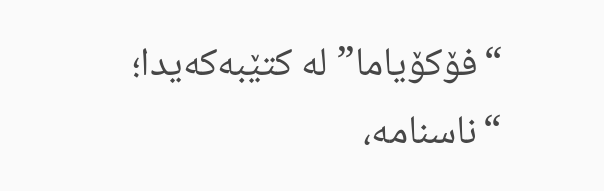“فۆکۆیاما” لە کتێبەکەیدا؛ “ناسنامە،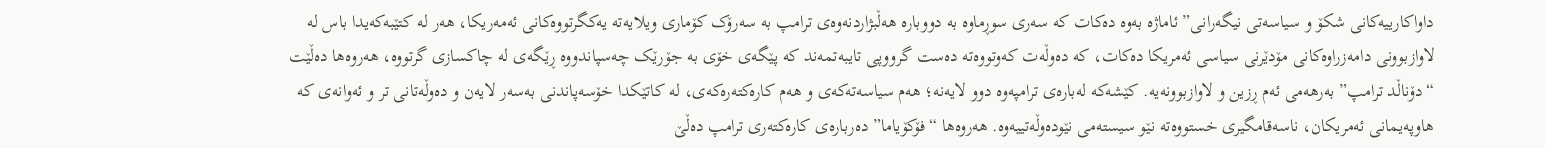داواکارییەکانی شکۆ و سیاسەتی نیگەرانی” ئاماژە بەوە دەکات کە سەری سوڕماوە بە دووبارە هەڵبژاردنەوەی ترامپ بە سەرۆک کۆماری ویلایەتە یەکگرتووەکانی ئەمەریکا، هەر لە کتێبەکەیدا باس لە لاوازبوونی دامەزراوەکانی مۆدێرنی سیاسی ئەمریکا دەکات، کە دەوڵەت کەوتووەتە دەست گرووپی تایبەتمەند کە پێگەی خۆی بە جۆرێک چەسپاندووە ڕێگەی لە چاکسازی گرتووە، هەروەها دەڵێت “دۆناڵد ترامپ” بەرهەمی ئەم ڕزین و لاوازبوونەیە. کێشەکە لەبارەی ترامپەوە دوو لایەنە؛ هەم سیاسەتەکەی و هەم کارەکتەرەکەی، لە کاتێکدا خۆسەپاندنی بەسەر لایەن و دەوڵەتانی تر و ئەوانەی کە هاوپەیمانی ئەمریکان، ناسەقامگیری خستووەتە نێو سیستەمی نێودەوڵەتییەوە. هەروەها “فۆکۆیاما” دەربارەی کارەکتەری ترامپ دەڵێ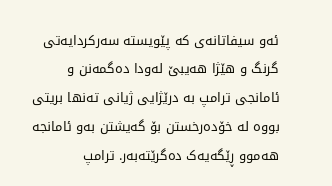ئەو سیفاتانەی کە پێویستە سەرکردایەتی گرنگ و هێژا هەیبێ لەودا دەگمەنن و ئامانجی ترامپ بە درێژایی ژیانی تەنها بریتی بووە لە خۆدەرخستن بۆ گەیشتن بەو ئامانجە هەموو ڕێگەیەک دەگرێتەبەر. ترامپ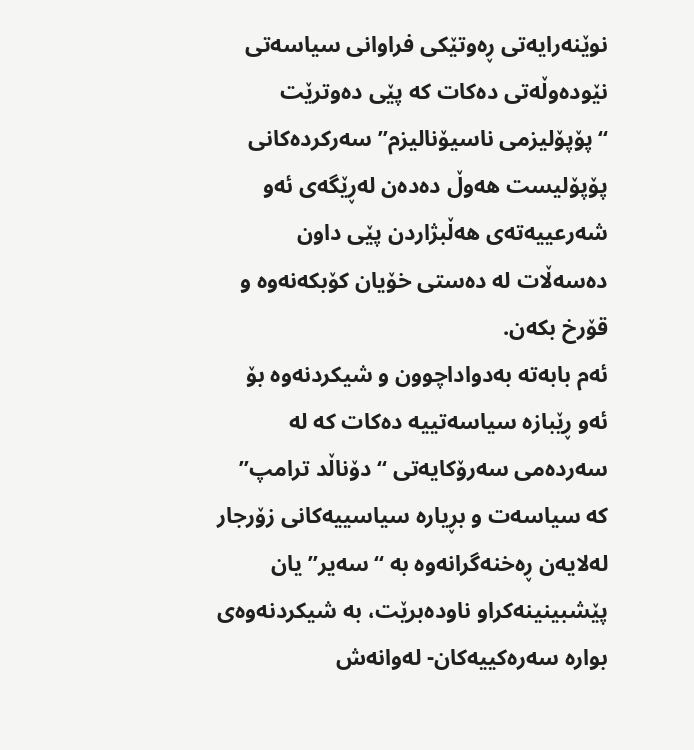نوێنەرایەتی ڕەوتێکی فراوانی سیاسەتی نێودەوڵەتی دەکات کە پێی دەوترێت “پۆپۆلیزمی ناسیۆنالیزم” سەرکردەکانی پۆپۆلیست هەوڵ دەدەن لەڕێگەی ئەو شەرعيیەتەی هەڵبژاردن پێی داون دەسەڵات لە دەستی خۆیان کۆبکەنەوە و قۆرخ بکەن.
ئەم بابەتە بەدواداچوون و شیکردنەوە بۆ ئەو ڕێبازە سیاسەتییە دەکات کە لە سەردەمی سەرۆکایەتی “دۆناڵد ترامپ” کە سیاسەت و بڕیارە سیاسییەکانی زۆرجار لەلایەن ڕەخنەگرانەوە بە “سەیر” یان پێشبینینەکراو ناودەبرێت، بە شیکردنەوەی بوارە سەرەکییەکان- لەوانەش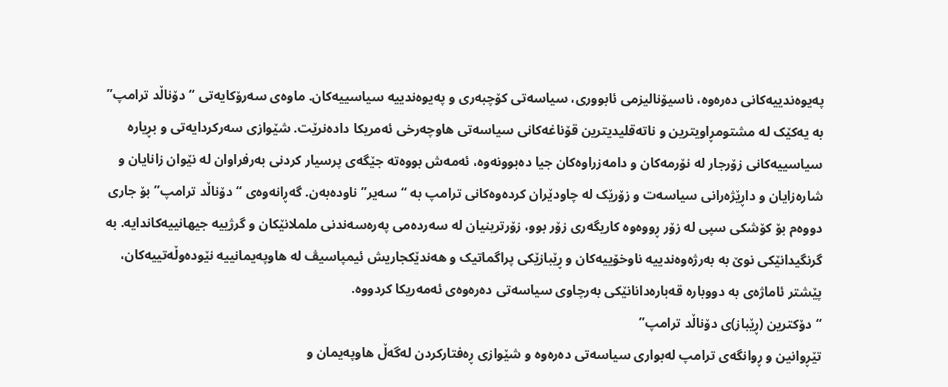پەیوەندییەکانی دەرەوە، ناسیۆنالیزمی ئابووری، سیاسەتی کۆچبەری و پەیوەندییە سیاسییەکان. ماوەی سەرۆکایەتی “دۆناڵد ترامپ” بە یەکێک لە مشتومڕاویترین و ناتەقلیدیترین قۆناغەکانی سیاسەتی هاوچەرخی ئەمریکا دادەنرێت. شێوازی سەرکردایەتی و بڕیارە سیاسییەکانی زۆرجار لە نۆرمەکان و دامەزراوەکان جیا دەبوونەوە، ئەمەش بووەتە جێگەی پرسیار کردنی بەرفراوان لە نێوان زانایان و شارەزایان و داڕێژەرانی سیاسەت و زۆرێک لە چاودێران کردەوەکانی ترامپ بە “سەیر” ناودەبەن. گەڕانەوەی “دۆناڵد ترامپ” بۆ جاری دووەم بۆ کۆشکی سپی لە زۆر ڕووەوە کاریگەری زۆر بوو، زۆرترینیان لە سەردەمی پەرەسەندنی ململانێکان و گرژییە جیهانییەکاندایە. بە گرنگیدانێکی نوێ بە بەرژەوەندییە ناوخۆییەکان و ڕێبازێکی پراگماتیک و هەندێکجاریش ئیمپاسیڤ لە هاوپەیمانییە نێودەوڵەتییەکان، پێشتر ئاماژەی بە دووبارە قەبارەدانانێکی بەرچاوی سیاسەتی دەرەوەی ئەمەریکا کردووە.
“دۆکترین (ڕێباز)ی دۆناڵد ترامپ”
تێڕوانین و ڕوانگەی ترامپ لەبواری سیاسەتی دەرەوە و شێوازی ڕەفتارکردن لەگەڵ هاوپەیمان و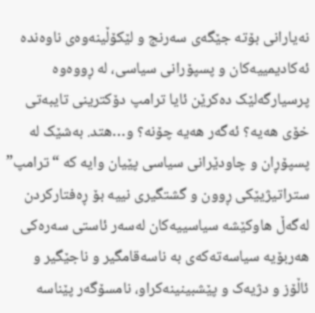نەیارانی بۆتە جێگەی سەرنج و لێکۆڵینەوەی ناوەندە ئەکادیمییەکان و پسپۆرانی سیاسی، لە ڕووەوە پرسیارگەلێک دەکرێن ئایا ترامپ دۆکترینی تایبەتی خۆی هەیە؟ ئەگەر هەیە چۆنە؟ و…هتد. بەشێک لە پسپۆڕان و چاودێرانی سیاسی پێیان وایە کە “ترامپ” ستراتیژیێکی ڕوون و گشتگیری نییە بۆ ڕەفتارکردن لەگەڵ هاوکێشە سیاسییەکان لەسەر ئاستی سەرەکی هەربۆیە سیاسەتەکەی بە ناسەقامگیر و ناجێگیر و ئاڵۆز و دژیەک و پێشبینینەکراو، نامسۆگەر پێناسە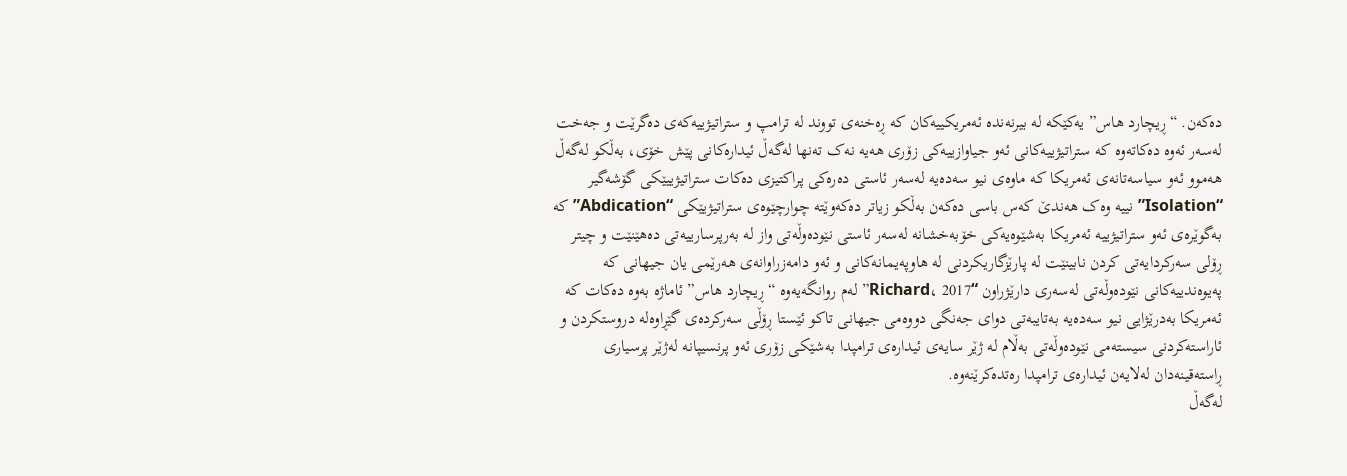دەکەن. “ڕیچارد هاس” یەکێکە لە بیرنەندە ئەمریکییەکان کە ڕەخنەی تووند لە ترامپ و ستراتیژییەکەی دەگرێت و جەخت لەسەر ئەوە دەکاتەوە کە ستراتیژییەکانی ئەو جیاوازییەکی زۆری هەیە نەک تەنها لەگەڵ ئیدارەکانی پێش خۆی، بەڵکو لەگەڵ هەموو ئەو سیاسەتانەی ئەمریکا کە ماوەی نیو سەدەیە لەسەر ئاستی دەرەکی پراکتیزی دەکات ستراتیژییێکی گۆشەگیر “Isolation” نییە وەک هەندێ کەس باسی دەکەن بەڵکو زیاتر دەکەوێتە چوارچێوەی ستراتیژیێکی “Abdication” کە بەگوێرەی ئەو ستراتیژییە ئەمریکا بەشێوەیەکی خۆبەخشانە لەسەر ئاستی نێودەوڵەتی واز لە بەرپرسارییەتی دەهێنێت و چیتر ڕۆلی سەرکردایەتی کردن نابینێت لە پارێزگاریکردنی لە هاوپەیمانەکانی و ئەو دامەزراوانەی هەرێمی یان جیهانی کە پەیوەندییەکانی نێودەوڵەتی لەسەری دارێژراون “Richard، 2017” لەم روانگەیەوە “ڕیچارد هاس” ئاماژە بەوە دەکات کە ئەمریکا بەدرێژایی نیو سەدەیە بەتایبەتی دوای جەنگی دووەمی جیهانی تاکو ئێستا ڕۆڵی سەرکردەی گێڕاوەلە دروستکردن و ئاراستەکردنی سیستەمی نێودەوڵەتی بەڵام لە ژێر سایەی ئیدارەی ترامپدا بەشێکی زۆری ئەو پرنسیپانە لەژێر پرسیاری ڕاستەقینەدان لەلایەن ئیدارەی ترامپدا رەتدەکرێنەوە.
لەگەڵ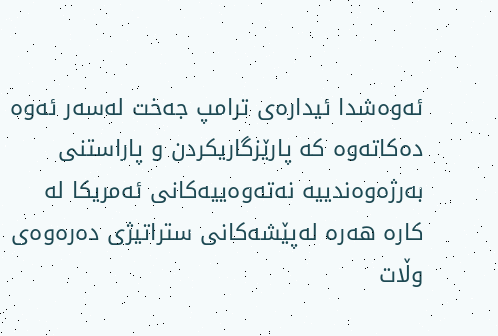ئەوەشدا ئیدارەی ترامپ جەخت لەسەر ئەوە دەکاتەوە کە پارێزگاریکردن و پاراستنی بەرژەوەندییە نەتەوەییەکانی ئەمریکا لە کارە هەرە لەپێشەکانی ستراتیژی دەرەوەی وڵات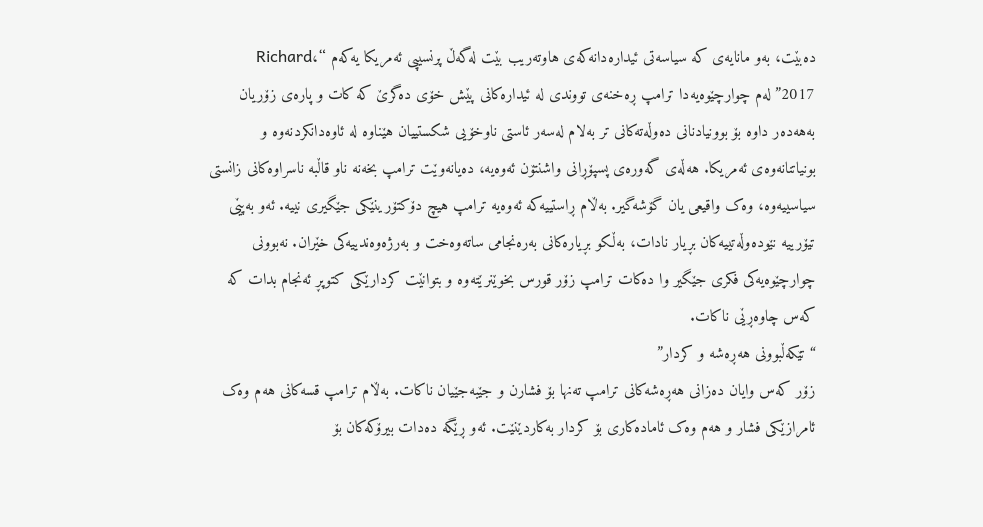دەبێت، بەو مانایەی کە سیاسەتی ئیدارەدانەکەی هاوتەریب بێت لەگەڵ پرنسیپی ئەمریکا یەکەم “Richard، 2017”لەم چوارچێوەیەدا ترامپ ڕەخنەی تووندی لە ئیدارەکانی پێش خۆی دەگرێ کە کات و پارەی زۆریان بەهەدەر داوە بۆ بوونیادنانی دەوڵەتەکانی تر بەلام لەسەر ئاستی ناوخۆیی شکستییان هێناوە لە ئاوەدانکردنەوە و بونیاتنانەوەی ئەمریکا. هەڵەی گەورەی پسپۆڕانی واشنتۆن ئەوەیە، دەیانەوێت ترامپ بخەنە ناو قاڵبە ناسراوەکانی زانستی سیاسییەوە، وەک واقیعی یان گۆشەگیر. بەڵام ڕاستییەکە ئەوەیە ترامپ هیچ دۆکتۆرینێکی جێگیری نییە. ئەو بەپێی تیۆرییە نێودەوڵەتییەکان بڕیار نادات، بەڵکو بڕیارەکانی بەرەنجامی ساتەوەخت و بەرژەوەندییەکی خێران. نەبوونی چوارچێوەیەکی فکری جێگیر وا دەکات ترامپ زۆر قورس بخوێنرێتەوە و بتوانێت کردارێکی کتوپڕ ئەنجام بدات کە کەس چاوەڕێی ناکات.
“تێکەڵبوونی هەڕەشە و کردار”
زۆر کەس وایان دەزانی هەڕەشەکانی ترامپ تەنها بۆ فشارن و جێبەجێیان ناکات. بەڵام ترامپ قسەکانی هەم وەک ئامرازێکی فشار و هەم وەک ئامادەکاری بۆ کردار بەکاردێنێت. ئەو ڕێگە دەدات بیرۆکەکان بۆ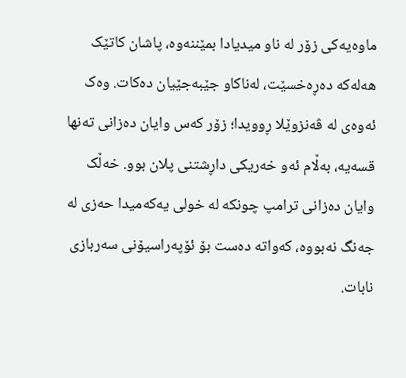ماوەیەکی زۆر لە ناو میدیادا بمێننەوە، پاشان کاتێک هەلەکە دەڕەخسێت، لەناکاو جێبەجێیان دەکات. وەک ئەوەی لە ڤەنزوێلا ڕوویدا؛ زۆر کەس وایان دەزانی تەنها قسەیە، بەڵام ئەو خەریکی داڕشتنی پلان بوو. خەڵک وایان دەزانی ترامپ چونکە لە خولی یەکەمیدا حەزی لە جەنگ نەبووە، کەواتە دەست بۆ ئۆپەراسیۆنی سەربازی نابات.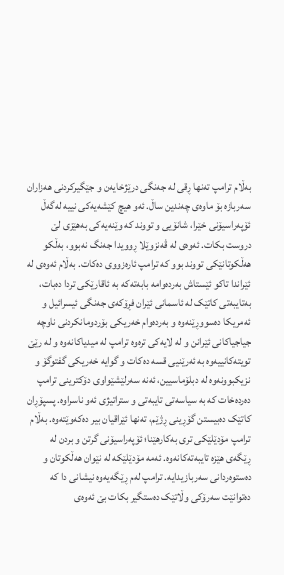بەڵام ترامپ تەنها ڕقی لە جەنگی درێژخایەن و جێگیرکردنی هەزاران سەربازە بۆ ماوەی چەندین ساڵ. ئەو هیچ کێشەیەکی نییە لەگەڵ ئۆپەراسیۆنی خێرا، شانۆیی و تووند کە وێنەیەکی بەهێزی لێ دروست بکات. ئەوەی لە ڤەنزوێلا ڕوویدا جەنگ نەبوو، بەڵکو هەڵکوتانێکی تووند بوو کە ترامپ ئارەزووی دەکات. بەڵام ئەوەی لە ئێراندا تاکو ئێستاش بەردەوامە بابەتەکە بە ئاقارێکی تردا دەبات، بەتایبەتی کاتێک لە ئاسمانی ئێران فڕۆکەی جەنگی ئیسرائیل و ئەمریکا دەسووڕێنەوە و بەردەوام خەریکی بۆردومانکردنی ناوچە جیاجیاکانی ئێرانن و لە لایەکی ترەوە ترامپ لە میدیاکانەوە و لە رێێ تویتەکانییەوە بە ئەرێنیی قسە دەکات و گوایە خەریکی گفتوگۆ و نزیکبوونەوە لە دبلۆماسیین، ئەنە سەرلێشێواوی دۆکترینی ترامپ دەردەخات کە بە سیاسەتی تایبەتی و ستراتیژی ئەو ناسراوە. پسپۆڕان کاتێک دەبیستن گۆڕینی ڕژێم، تەنها ئێراقیان بیر دەکەوێتەوە. بەڵام ترامپ مۆدێلێکی تری بەکارهێنا؛ ئۆپەراسیۆنی گرتن و بردن لە ڕێگەی هێزە تایبەتەکانەوە. ئەمە مۆدێلێکە لە نێوان هەڵکوتان و دەستوەردانی سەربازیدایە. ترامپ لەم ڕێگەیەوە نیشانی دا کە دەتوانێت سەرۆکی وڵاتێک دەستگیر بکات بێ ئەوەی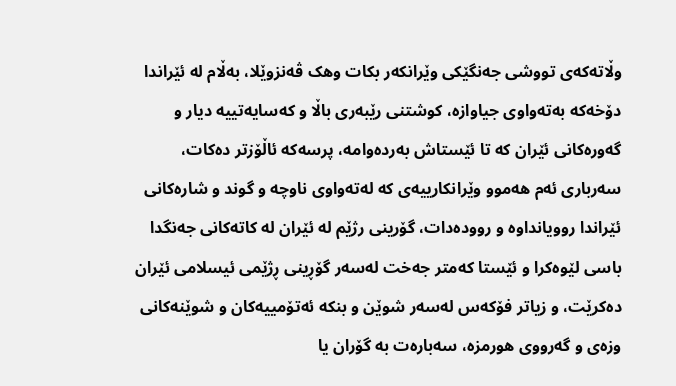وڵاتەکەی تووشی جەنگێکی وێرانکەر بکات وهک ڤەنزوێلا، بەڵام لە ئێراندا دۆخەکە بەتەواوی جیاوازە، کوشتنی رێبەری باڵا و کەسایەتییە دیار و گەورەکانی ئێران کە تا ئێستاش بەردەوامە، پرسەکە ئاڵۆزتر دەکات، سەرباری ئەم هەموو وێرانکارییەی کە لەتەواوی ناوچە و گوند و شارەکانی ئێراندا روویانداوە و روودەدات، گۆرینی رژێم لە ئێران لە کاتەکانی جەنگدا باسی لێوەکرا و ئێستا کەمتر جەخت لەسەر گۆڕینی ڕژێمی ئیسلامی ئێران دەکرێت، و زیاتر فۆکەس لەسەر شوێن و بنکە ئەتۆمییەکان و شوێنەکانی وزەی و گەرووی هورمزە، سەبارەت بە گۆران یا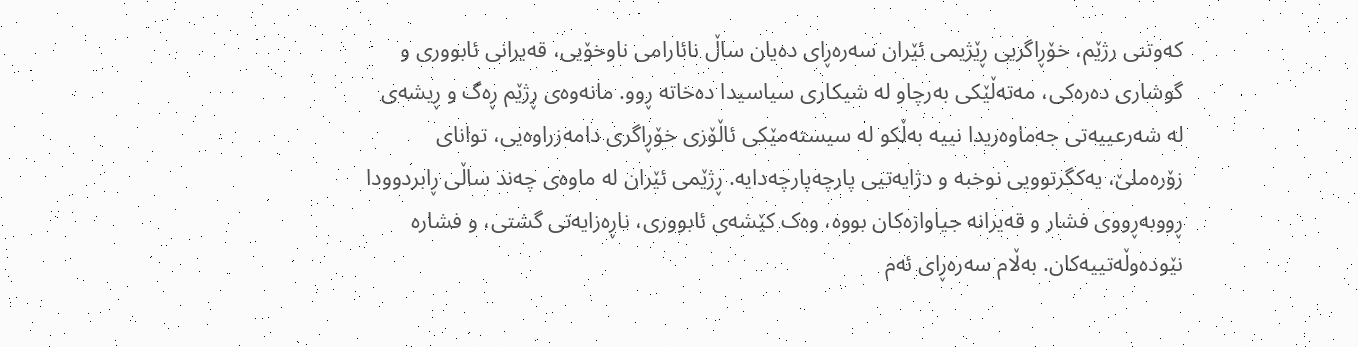کەوتنی رژێم، خۆڕاگریی ڕێژیمی ئێران سەرەڕای دەیان ساڵ نائارامی ناوخۆیی، قەیرانی ئابووری و گوشاری دەرەکی، مەتەڵێکی بەرچاو لە شیکاری سیاسیدا دەخاتە ڕوو. مانەوەی ڕژێم ڕەگ و ڕیشەی لە شەرعییەتی جەماوەریدا نییە بەڵکو لە سیستەمێکی ئاڵۆزی خۆڕاگری دامەزراوەیی، توانای زۆرەملێ، یەکگرتوویی نوخبە و دژایەتیی پارچەپارچەدایە. ڕژێمی ئێران لە ماوەی چەند ساڵی ڕابردوودا ڕووبەڕووی فشار و قەیرانە جیاوازەکان بووە، وەک کێشەی ئابووری، ناڕەزایەتی گشتی، و فشارە نێودەوڵەتییەکان. بەڵام سەرەڕای ئەم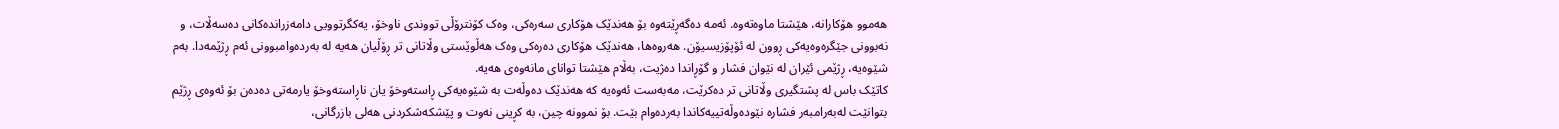هەموو هۆکارانە، هێشتا ماوەتەوە. ئەمە دەگەڕێتەوە بۆ هەندێک هۆکاری سەرەکی، وەک کۆنترۆڵی تووندی ناوخۆ، یەکگرتوویی دامەزراندەکانی دەسەڵات، و نەبوونی جێگرەوەیەکی ڕوون لە ئۆپۆزیسیۆن. هەروەها، هەندێک هۆکاری دەرەکی وەک هەڵوێستی وڵاتانی تر ڕۆڵیان هەیە لە بەردەوامبوونی ئەم ڕژێمەدا. بەم شێوەیە، ڕژێمی ئێران لە نێوان فشار و گۆڕاندا دەژیت، بەڵام هێشتا توانای مانەوەی هەیە.
کاتێک باس لە پشتگیری وڵاتانی تر دەکرێت، مەبەست ئەوەیە کە هەندێک دەوڵەت بە شێوەیەکی ڕاستەوخۆ یان ناڕاستەوخۆ یارمەتی دەدەن بۆ ئەوەی ڕژێم بتوانێت لەبەرامبەر فشارە نێودەوڵەتییەکاندا بەردەوام بێت. بۆ نموونە چین، بە کڕینی نەوت و پێشکەشکردنی هەلی بازرگانی،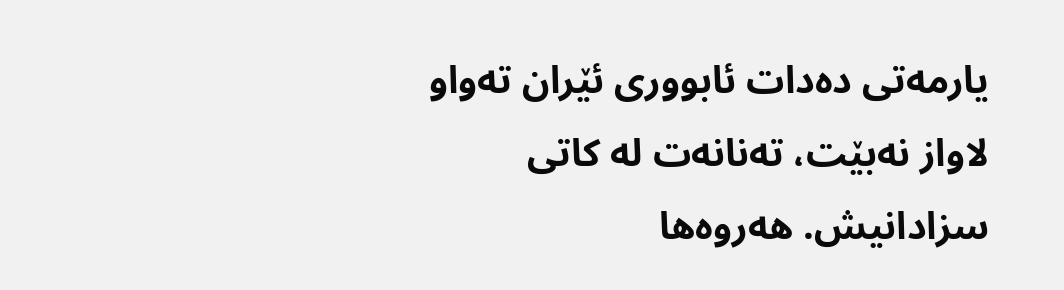یارمەتی دەدات ئابووری ئێران تەواو لاواز نەبێت، تەنانەت لە کاتی سزادانیش. هەروەها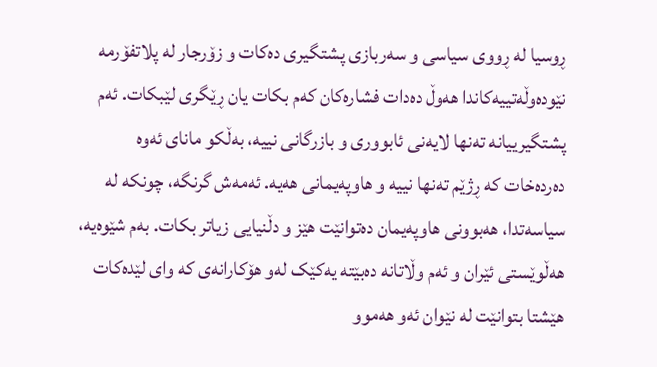ڕوسیا لە ڕووی سیاسی و سەربازی پشتگیری دەکات و زۆرجار لە پلاتفۆرمە نێودەوڵەتییەکاندا هەوڵ دەدات فشارەکان کەم بکات یان ڕێگری لێبکات. ئەم پشتگیرییانە تەنها لایەنی ئابووری و بازرگانی نییە، بەڵکو مانای ئەوە دەردەخات کە ڕژێم تەنها نییە و هاوپەیمانی هەیە. ئەمەش گرنگە، چونکە لە سیاسەتدا، هەبوونی هاوپەیمان دەتوانێت هێز و دڵنیایی زیاتر بکات. بەم شێوەیە، هەڵوێستی ئێران و ئەم وڵاتانە دەبێتە یەکێک لەو هۆکارانەی کە وای لێدەکات هێشتا بتوانێت لە نێوان ئەو هەموو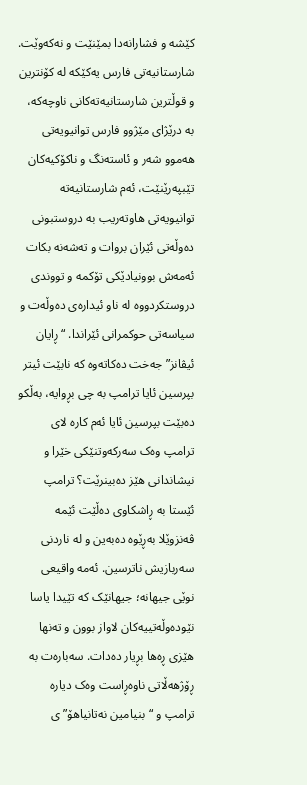کێشە و فشارانەدا بمێنێت و نەکەوێت. شارستانیەتی فارس یەکێکە لە کۆنترین و قوڵترین شارستانیەتەکانی ناوچەکە، بە درێژای مێژوو فارس توانیویەتی هەموو شەر و ئاستەنگ و ناکۆکیەکان تێبپەرێنێت، ئەم شارستانیەتە توانیویەتی هاوتەریب بە دروستبونی دەوڵەتی ئێران بروات و تەشەنە بکات ئەمەش بوونیادێکی تۆکمە و تووندی دروستکردووە لە ناو ئیدارەی دەوڵەت و سیاسەتی حوکمرانی ئێراندا. “ڕایان ئیڤانز” جەخت دەکاتەوە کە نابێت ئیتر بپرسین ئایا ترامپ بە چی بڕوایە، بەڵکو دەبێت بپرسین ئایا ئەم کارە لای ترامپ وەک سەرکەوتنێکی خێرا و نیشاندانی هێز دەبینرێت؟ ترامپ ئێستا بە ڕاشکاوی دەڵێت ئێمە ڤەنزوێلا بەڕێوە دەبەین و لە ناردنی سەربازیش ناترسین. ئەمە واقیعی نوێی جیهانە؛ جیهانێک کە تێیدا یاسا نێودەوڵەتییەکان لاواز بوون و تەنها هێزی ڕەها بڕیار دەدات. سەبارەت بە ڕۆژهەڵاتی ناوەڕاست وەک دیارە ترامپ و “بنیامین نەتانیاهۆ”ی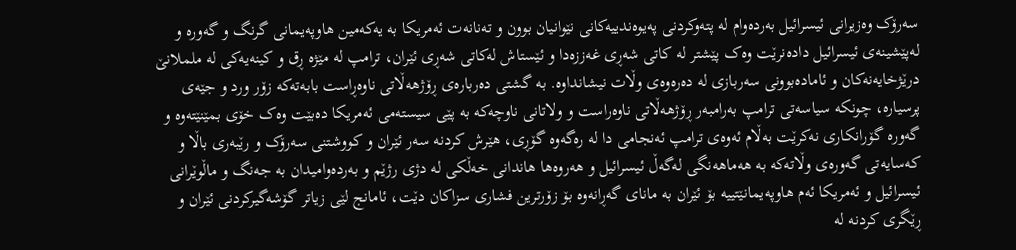سەرۆک وەزیرانی ئیسرائیل بەردەوام لە پتەوکردنی پەیوەندییەکانی نێوانیان بوون و تەنانەت ئەمریکا بە یەکەمین هاوپەیمانی گرنگ و گەورە و لەپێشینەی ئیسرائیل دادەنرێت وەک پێشتر لە کاتی شەڕی غەززەدا و ئێستاش لەکاتی شەڕی ئێران، ترامپ لە مێژە ڕق و کینەیەکی لە ململانێ درێژخایەنەکان و ئامادەبوونی سەربازی لە دەرەوەی وڵات نیشانداوە. بە گشتی دەربارەی ڕۆژهەڵاتی ناوەڕاست بابەتەکە زۆر ورد و جێەی پرسیارە، چونکە سیاسەتی ترامپ بەرامبەر ڕۆژهەڵاتی ناوەراست و ولاتانی ناوچەکە بە پێی سیستەمی ئەمریکا دەبێت وەک خۆی بمێنێتەوە و گەورە گۆرانکاری نەکرێت بەڵام ئەوەی ترامپ ئەنجامی دا لە رەگەوە گۆڕی، هێرش کردنە سەر ئێران و کووشتنی سەرۆک و رێبەری باڵا و کەسایەتی گەورەی وڵاتەکە بە هەماهەنگی لەگەڵ ئیسرائیل و هەروەها هاندانی خەڵکی لە دژی رژێم و بەردەوامیدان بە جەنگ و ماڵوێرانی ئیسرائیل و ئەمریکا ئەم هاوپەیمانێتییە بۆ ئێران بە مانای گەڕانەوە بۆ زۆرترین فشاری سزاکان دێت، ئامانج لێی زیاتر گۆشەگیرکردنی ئێران و ڕێگری کردنە لە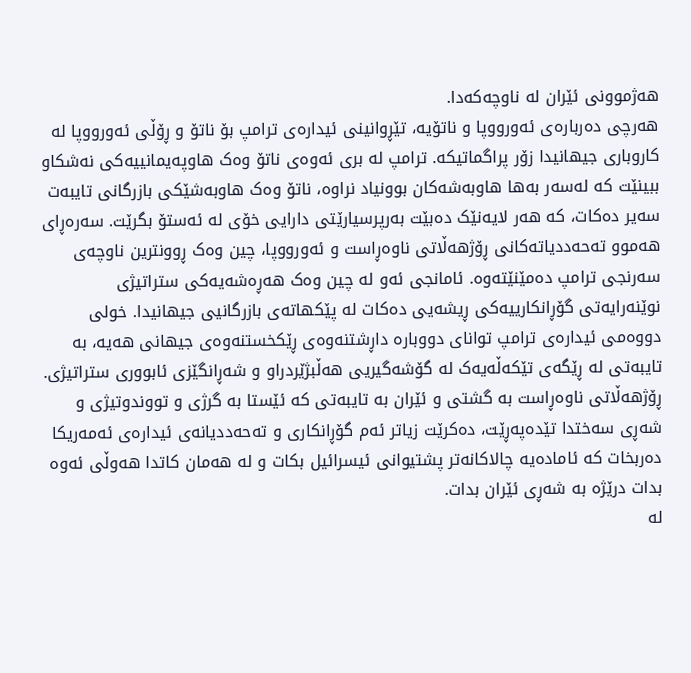هەژموونی ئێران لە ناوچەکەدا.
هەرچی دەربارەی ئەورووپا و ناتۆیه، تێڕوانینی ئیدارەی ترامپ بۆ ناتۆ و ڕۆڵی ئەورووپا لە کاروباری جیهانیدا زۆر پراگماتیکە. ترامپ لە بری ئەوەی ناتۆ وەک هاوپەیمانییەکی نەشکاو ببینێت کە لەسەر بەها هاوبەشەکان بوونیاد نراوە، ناتۆ وەک هاوبەشێکی بازرگانی تایبەت سەیر دەکات، کە هەر لایەنێک دەبێت بەرپرسیارێتی دارایی خۆی لە ئەستۆ بگرێت. سەرەڕای هەموو تەحەددیاتەکانی ڕۆژهەڵاتی ناوەڕاست و ئەورووپا، چین وەک ڕوونترین ناوچەی سەرنجی ترامپ دەمێنێتەوە. ئامانجی ئەو لە چین وەک هەڕەشەیەکی ستراتیژی نوێنەرایەتی گۆڕانکارییەکی ڕیشەیی دەکات لە پێکهاتەی بازرگانیی جیهانیدا. خولی دووەمی ئیدارەی ترامپ توانای دووبارە داڕشتنەوەی ڕێکخستنەوەی جیهانی هەیە، بە تایبەتی لە ڕێگەی تێکەڵەیەک لە گۆشەگیریی هەڵبژێردراو و شەڕانگێزی ئابووری ستراتیژی. ڕۆژهەڵاتی ناوەڕاست بە گشتی و ئێران بە تایبەتی کە ئێستا بە گرژی و تووندوتیژی و شەڕی سەختدا تێدەپەڕێت، دەکرێت زیاتر ئەم گۆڕانکاری و تەحەددیانەی ئیدارەی ئەمەریکا دەربخات کە ئامادەیە چالاکانەتر پشتیوانی ئیسرائیل بکات و لە هەمان کاتدا هەوڵی ئەوە بدات درێژە بە شەڕی ئێران بدات.
لە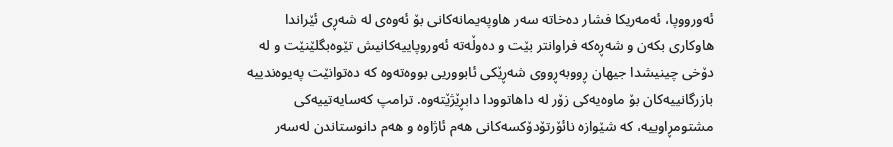ئەورووپا، ئەمەریکا فشار دەخاتە سەر هاوپەیمانەکانی بۆ ئەوەی لە شەڕی ئێراندا هاوکاری بکەن و شەڕەکە فراوانتر بێت و دەوڵەتە ئەوروپاییەکانیش تێوەبگلێنێت و لە دۆخی چینیشدا جیهان ڕووبەڕووی شەڕێکی ئابووریی بووەتەوە کە دەتوانێت پەیوەندییە بازرگانییەکان بۆ ماوەیەکی زۆر لە داهاتوودا دابڕێژێتەوە. ترامپ کەسایەتییەکی مشتومڕاوییە، کە شێوازە نائۆرتۆدۆکسەکانی هەم ئاژاوە و هەم دانوستاندن لەسەر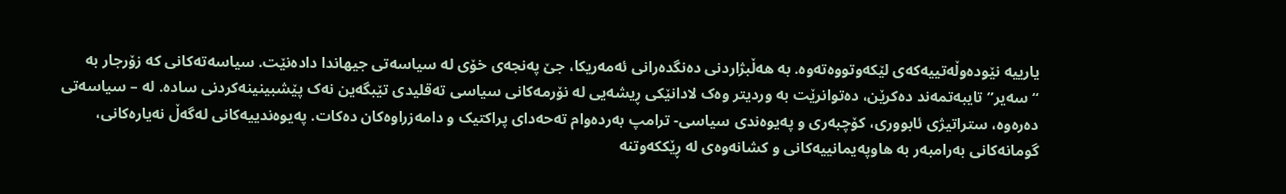یارییە نێودەوڵەتییەکەی لێکەوتووەتەوە. بە هەڵبژاردنی دەنگدەرانی ئەمەریکا، جێ پەنجەی خۆی لە سیاسەتی جیهاندا دادەنێت. سیاسەتەکانی کە زۆرجار بە “سەیر” تایبەتمەند دەکرێن، دەتوانرێت بە وردیتر وەک لادانێکی ڕیشەیی لە نۆرمەکانی سیاسی تەقلیدی تێبگەین نەک پێشبینینەکردنی سادە. لە – سیاسەتی دەرەوە، ستراتیژی ئابووری، کۆچبەری و پەیوەندی سیاسی- ترامپ بەردەوام تەحەدای پراکتیک و دامەزراوەکان دەکات. پەیوەندییەکانی لەگەڵ نەیارەکانی، گومانەکانی بەرامبەر بە هاوپەیمانییەکانی و کشانەوەی لە ڕێککەوتنە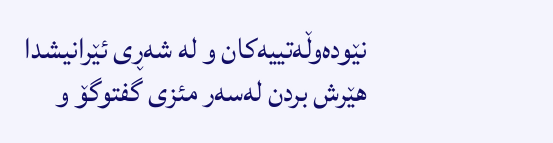نێودەوڵەتییەکان و لە شەڕی ئێرانیشدا هێرش بردن لەسەر مئزی گفتوگۆ و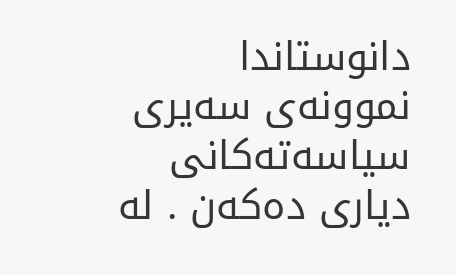دانوستاندا نموونەی سەیری سیاسەتەکانی دیاری دەکەن . لە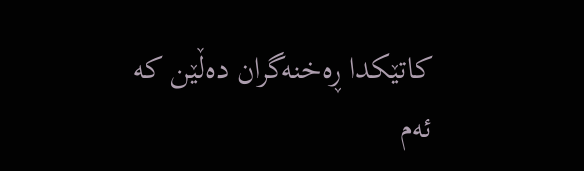کاتێکدا ڕەخنەگران دەڵێن کە ئەم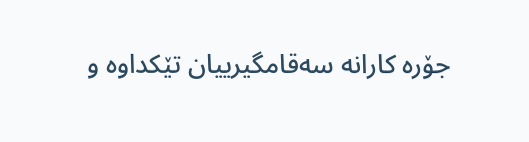جۆرە کارانە سەقامگیرییان تێکداوە و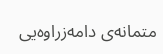متمانەی دامەزراوەیی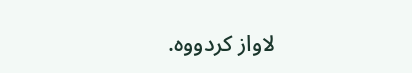لاواز کردووە.